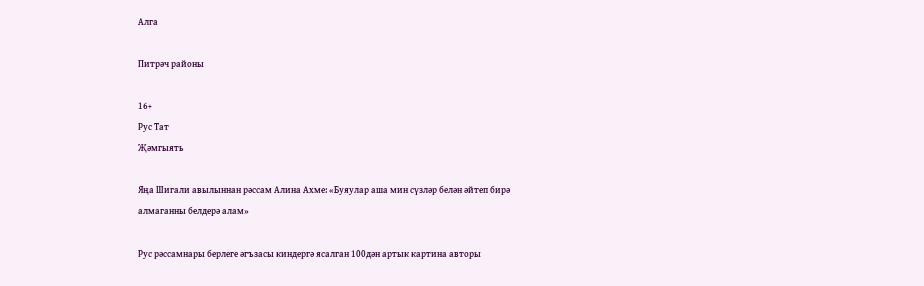Алга

Питрәч районы

16+
Рус Тат
Җәмгыять

Яңа Шигали авылыннан рәссам Алина Ахме: «Буяулар аша мин сүзләр белән әйтеп бирә алмаганны белдерә алам»

Рус рәссамнары берлеге әгъзасы киндергә ясалган 100дән артык картина авторы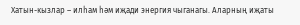Хатын-кызлар – илһам һәм иҗади энергия чыганагы. Аларның иҗаты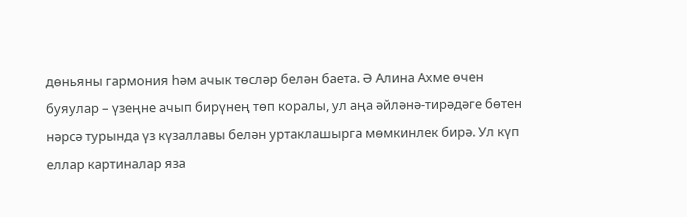дөньяны гармония һәм ачык төсләр белән баета. Ә Алина Ахме өчен буяулар – үзеңне ачып бирүнең төп коралы, ул аңа әйләнә-тирәдәге бөтен нәрсә турында үз күзаллавы белән уртаклашырга мөмкинлек бирә. Ул күп еллар картиналар яза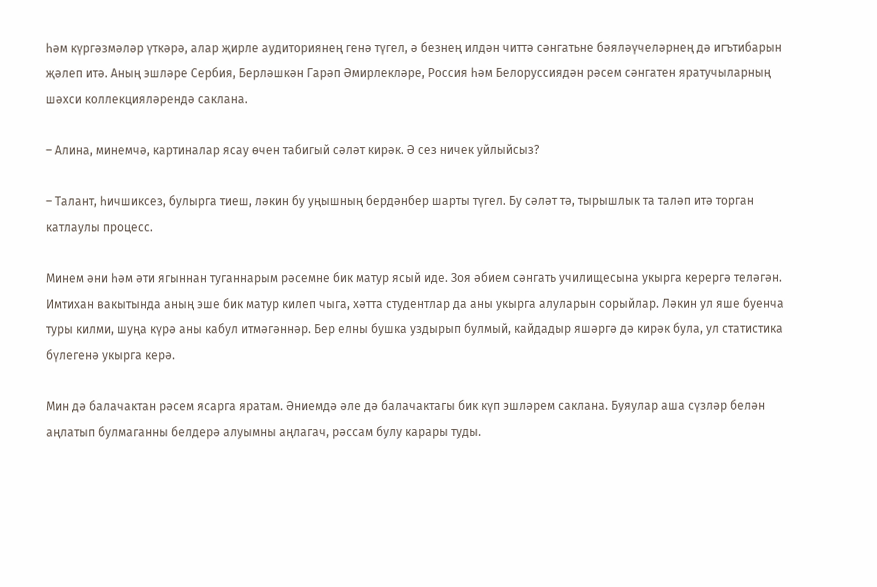һәм күргәзмәләр үткәрә, алар җирле аудиториянең генә түгел, ә безнең илдән читтә сәнгатьне бәяләүчеләрнең дә игътибарын җәлеп итә. Аның эшләре Сербия, Берләшкән Гарәп Әмирлекләре, Россия һәм Белоруссиядән рәсем сәнгатен яратучыларның шәхси коллекцияләрендә саклана.

– Алина, минемчә, картиналар ясау өчен табигый сәләт кирәк. Ә сез ничек уйлыйсыз?

– Талант, һичшиксез, булырга тиеш, ләкин бу уңышның бердәнбер шарты түгел. Бу сәләт тә, тырышлык та таләп итә торган катлаулы процесс.

Минем әни һәм әти ягыннан туганнарым рәсемне бик матур ясый иде. Зоя әбием сәнгать училищесына укырга керергә теләгән. Имтихан вакытында аның эше бик матур килеп чыга, хәтта студентлар да аны укырга алуларын сорыйлар. Ләкин ул яше буенча туры килми, шуңа күрә аны кабул итмәгәннәр. Бер елны бушка уздырып булмый, кайдадыр яшәргә дә кирәк була, ул статистика бүлегенә укырга керә.

Мин дә балачактан рәсем ясарга яратам. Әниемдә әле дә балачактагы бик күп эшләрем саклана. Буяулар аша сүзләр белән аңлатып булмаганны белдерә алуымны аңлагач, рәссам булу карары туды.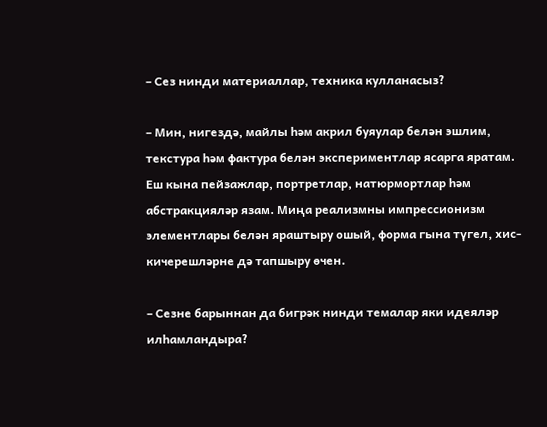– Сез нинди материаллар, техника кулланасыз?

– Мин, нигездә, майлы һәм акрил буяулар белән эшлим, текстура һәм фактура белән экспериментлар ясарга яратам. Еш кына пейзажлар, портретлар, натюрмортлар һәм абстракцияләр язам. Миңа реализмны импрессионизм элементлары белән яраштыру ошый, форма гына түгел, хис-кичерешләрне дә тапшыру өчен.

– Сезне барыннан да бигрәк нинди темалар яки идеяләр илһамландыра?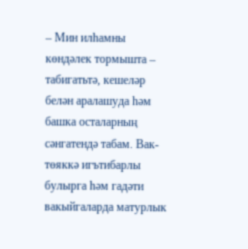– Мин илһамны көндәлек тормышта – табигатьтә, кешеләр белән аралашуда һәм башка осталарның сәнгатендә табам. Вак-төяккә игътибарлы булырга һәм гадәти вакыйгаларда матурлык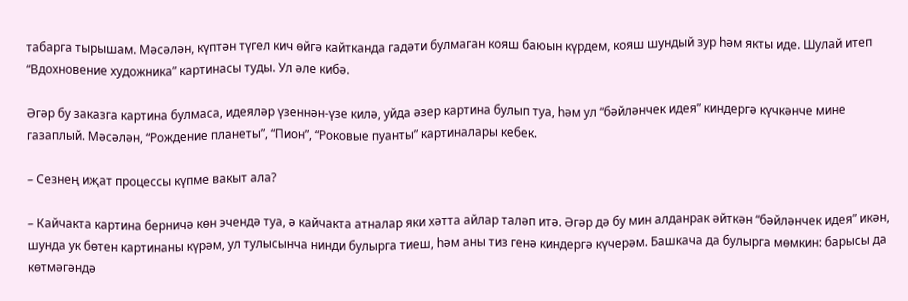табарга тырышам. Мәсәлән, күптән түгел кич өйгә кайтканда гадәти булмаган кояш баюын күрдем, кояш шундый зур һәм якты иде. Шулай итеп “Вдохновение художника” картинасы туды. Ул әле кибә.

Әгәр бу заказга картина булмаса, идеяләр үзеннән-үзе килә, уйда әзер картина булып туа, һәм ул “бәйләнчек идея” киндергә күчкәнче мине газаплый. Мәсәлән, “Рождение планеты”, “Пион”, “Роковые пуанты” картиналары кебек.

– Сезнең иҗат процессы күпме вакыт ала?

– Кайчакта картина берничә көн эчендә туа, ә кайчакта атналар яки хәтта айлар таләп итә. Әгәр дә бу мин алданрак әйткән “бәйләнчек идея” икән, шунда ук бөтен картинаны күрәм, ул тулысынча нинди булырга тиеш, һәм аны тиз генә киндергә күчерәм. Башкача да булырга мөмкин: барысы да көтмәгәндә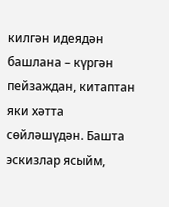килгән идеядән башлана – күргән пейзаждан, китаптан яки хәтта сөйләшүдән. Башта эскизлар ясыйм,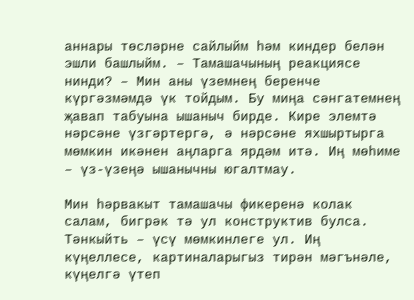аннары төсләрне сайлыйм һәм киндер белән эшли башлыйм. – Тамашачының реакциясе нинди? – Мин аны үземнең беренче күргәзмәмдә үк тойдым. Бу миңа сәнгатемнең җавап табуына ышаныч бирде. Кире элемтә нәрсәне үзгәртергә, ә нәрсәне яхшыртырга мөмкин икәнен аңларга ярдәм итә. Иң мөһиме – үз-үзеңә ышанычны югалтмау.

Мин һәрвакыт тамашачы фикеренә колак салам, бигрәк тә ул конструктив булса. Тәнкыйть – үсү мөмкинлеге ул. Иң күңеллесе, картиналарыгыз тирән мәгънәле, күңелгә үтеп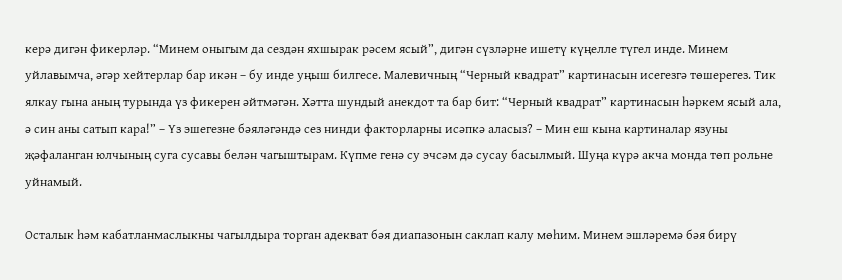керә дигән фикерләр. “Минем оныгым да сездән яхшырак рәсем ясый”, дигән сүзләрне ишетү күңелле түгел инде. Минем уйлавымча, әгәр хейтерлар бар икән – бу инде уңыш билгесе. Малевичның “Черный квадрат” картинасын исегезгә төшерегез. Тик ялкау гына аның турында үз фикерен әйтмәгән. Хәтта шундый анекдот та бар бит: “Черный квадрат” картинасын һәркем ясый ала, ә син аны сатып кара!” – Үз эшегезне бәяләгәндә сез нинди факторларны исәпкә аласыз? – Мин еш кына картиналар язуны җәфаланган юлчының суга сусавы белән чагыштырам. Күпме генә су эчсәм дә сусау басылмый. Шуңа күрә акча монда төп рольне уйнамый.

Осталык һәм кабатланмаслыкны чагылдыра торган адекват бәя диапазонын саклап калу мөһим. Минем эшләремә бәя бирү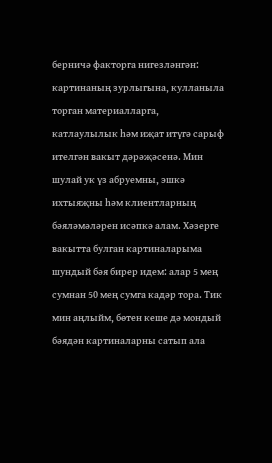берничә факторга нигезләнгән: картинаның зурлыгына, кулланыла торган материалларга, катлаулылык һәм иҗат итүгә сарыф ителгән вакыт дәрәҗәсенә. Мин шулай ук үз абруемны, эшкә ихтыяҗны һәм клиентларның бәяләмәләрен исәпкә алам. Хәзерге вакытта булган картиналарыма шундый бәя бирер идем: алар 5 мең сумнан 50 мең сумга кадәр тора. Тик мин аңлыйм, бөтен кеше дә мондый бәядән картиналарны сатып ала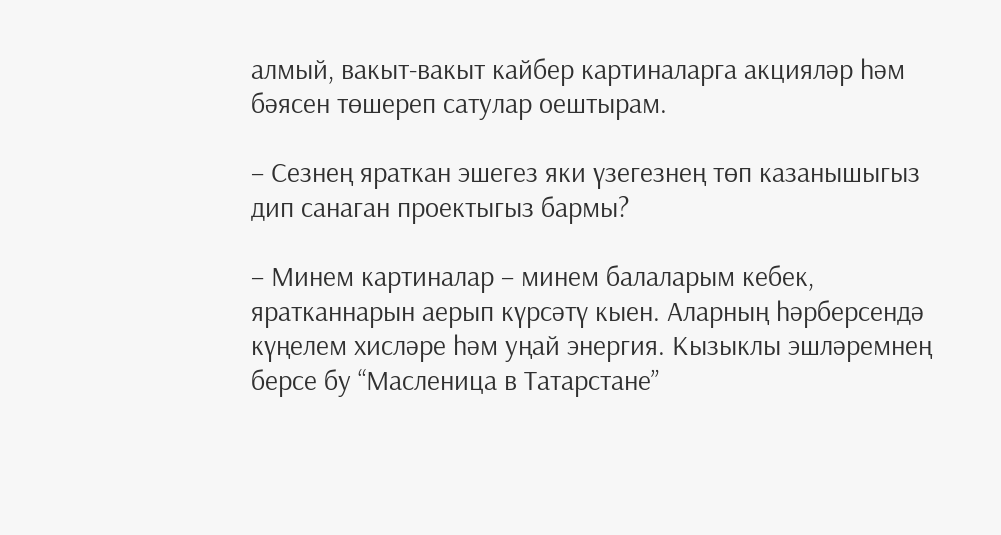алмый, вакыт-вакыт кайбер картиналарга акцияләр һәм бәясен төшереп сатулар оештырам.

– Сезнең яраткан эшегез яки үзегезнең төп казанышыгыз дип санаган проектыгыз бармы?

– Минем картиналар – минем балаларым кебек, яратканнарын аерып күрсәтү кыен. Аларның һәрберсендә күңелем хисләре һәм уңай энергия. Кызыклы эшләремнең берсе бу “Масленица в Татарстане”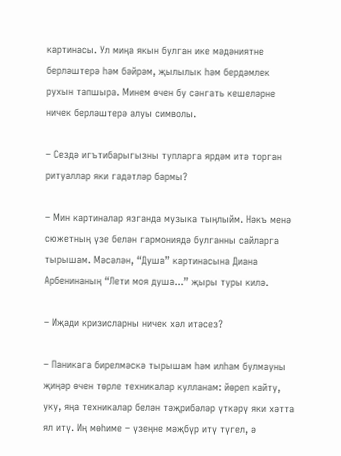картинасы. Ул миңа якын булган ике мәдәниятне берләштерә һәм бәйрәм, җылылык һәм бердәмлек рухын тапшыра. Минем өчен бу сәнгать кешеләрне ничек берләштерә алуы символы.

– Сездә игътибарыгызны тупларга ярдәм итә торган ритуаллар яки гадәтләр бармы?

– Мин картиналар язганда музыка тыңлыйм. Нәкъ менә сюжетның үзе белән гармониядә булганны сайларга тырышам. Мәсәлән, “Душа” картинасына Диана Арбенинаның “Лети моя душа...” җыры туры килә.

– Иҗади кризисларны ничек хәл итәсез?

– Паникага бирелмәскә тырышам һәм илһам булмауны җиңәр өчен төрле техникалар кулланам: йөреп кайту, уку, яңа техникалар белән тәҗрибәләр үткәрү яки хәтта ял итү. Иң мөһиме – үзеңне мәҗбүр итү түгел, ә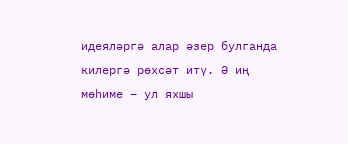идеяләргә алар әзер булганда килергә рөхсәт итү. Ә иң мөһиме – ул яхшы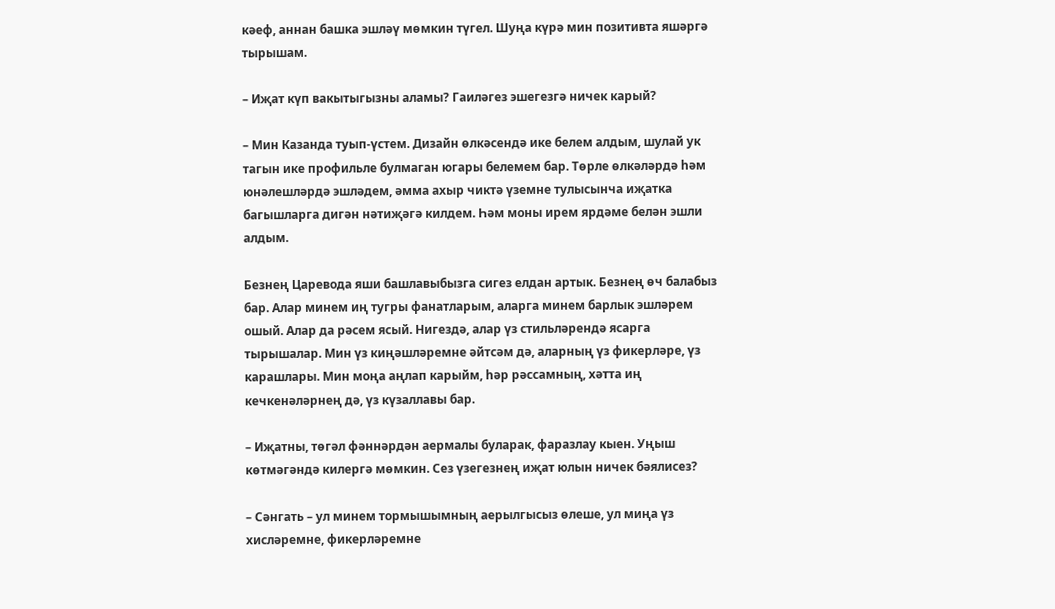кәеф, аннан башка эшләү мөмкин түгел. Шуңа күрә мин позитивта яшәргә тырышам.

– Иҗат күп вакытыгызны аламы? Гаиләгез эшегезгә ничек карый?

– Мин Казанда туып-үстем. Дизайн өлкәсендә ике белем алдым, шулай ук тагын ике профильле булмаган югары белемем бар. Төрле өлкәләрдә һәм юнәлешләрдә эшләдем, әмма ахыр чиктә үземне тулысынча иҗатка багышларга дигән нәтиҗәгә килдем. Һәм моны ирем ярдәме белән эшли алдым.

Безнең Царевода яши башлавыбызга сигез елдан артык. Безнең өч балабыз бар. Алар минем иң тугры фанатларым, аларга минем барлык эшләрем ошый. Алар да рәсем ясый. Нигездә, алар үз стильләрендә ясарга тырышалар. Мин үз киңәшләремне әйтсәм дә, аларның үз фикерләре, үз карашлары. Мин моңа аңлап карыйм, һәр рәссамның, хәтта иң кечкенәләрнең дә, үз күзаллавы бар.

– Иҗатны, төгәл фәннәрдән аермалы буларак, фаразлау кыен. Уңыш көтмәгәндә килергә мөмкин. Сез үзегезнең иҗат юлын ничек бәялисез?

– Сәнгать – ул минем тормышымның аерылгысыз өлеше, ул миңа үз хисләремне, фикерләремне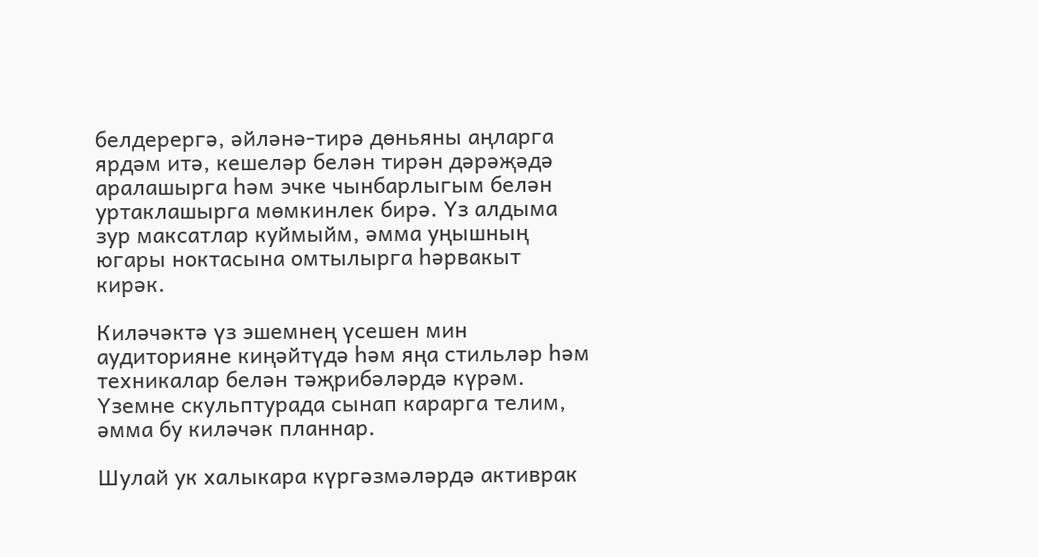белдерергә, әйләнә-тирә дөньяны аңларга ярдәм итә, кешеләр белән тирән дәрәҗәдә аралашырга һәм эчке чынбарлыгым белән уртаклашырга мөмкинлек бирә. Үз алдыма зур максатлар куймыйм, әмма уңышның югары ноктасына омтылырга һәрвакыт кирәк.

Киләчәктә үз эшемнең үсешен мин аудиторияне киңәйтүдә һәм яңа стильләр һәм техникалар белән тәҗрибәләрдә күрәм. Үземне скульптурада сынап карарга телим, әмма бу киләчәк планнар.

Шулай ук халыкара күргәзмәләрдә активрак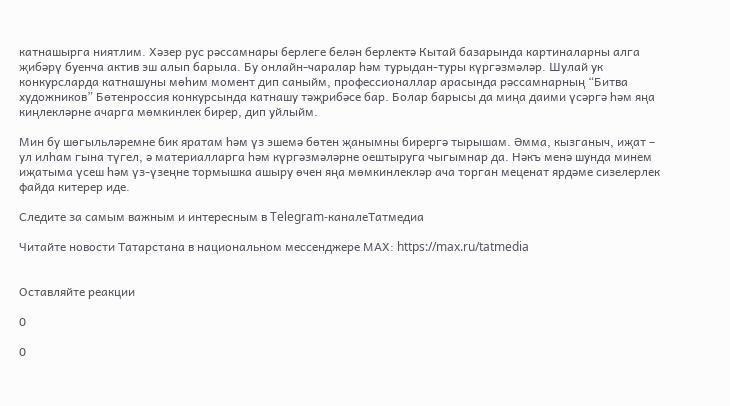катнашырга ниятлим. Хәзер рус рәссамнары берлеге белән берлектә Кытай базарында картиналарны алга җибәрү буенча актив эш алып барыла. Бу онлайн-чаралар һәм турыдан-туры күргәзмәләр. Шулай ук конкурсларда катнашуны мөһим момент дип саныйм, профессионаллар арасында рәссамнарның “Битва художников” Бөтенроссия конкурсында катнашу тәҗрибәсе бар. Болар барысы да миңа даими үсәргә һәм яңа киңлекләрне ачарга мөмкинлек бирер, дип уйлыйм.

Мин бу шөгыльләремне бик яратам һәм үз эшемә бөтен җанымны бирергә тырышам. Әмма, кызганыч, иҗат – ул илһам гына түгел, ә материалларга һәм күргәзмәләрне оештыруга чыгымнар да. Нәкъ менә шунда минем иҗатыма үсеш һәм үз-үзеңне тормышка ашыру өчен яңа мөмкинлекләр ача торган меценат ярдәме сизелерлек файда китерер иде.

Следите за самым важным и интересным в Telegram-каналеТатмедиа

Читайте новости Татарстана в национальном мессенджере MАХ: https://max.ru/tatmedia


Оставляйте реакции

0

0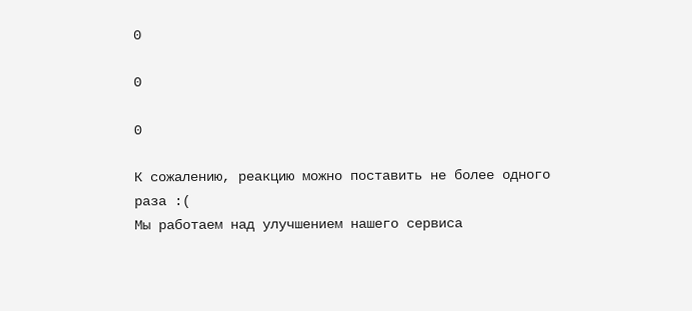0

0

0

К сожалению, реакцию можно поставить не более одного раза :(
Мы работаем над улучшением нашего сервиса